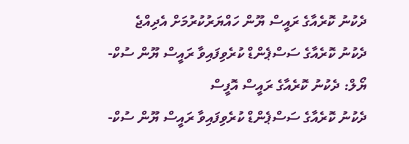ދެކުނު ކޮރެއާގެ ރައީސް ޔޫން ހައްޔަރުކުރުމަށް އެދިއްޖެ
ދެކުނު ކޮރެއާގެ ސަސްޕެންޑް ކުރެވިފައިވާ ރައީސް ޔޫން ސުކް-ޔޯލް: ދެކުނު ކޮރެއާގެ ރައީސް އޮފީސް
ދެކުނު ކޮރެއާގެ ސަސްޕެންޑް ކުރެވިފައިވާ ރައީސް ޔޫން ސުކް-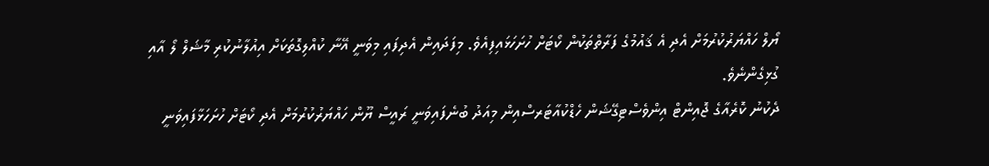ޔޯލް ހައްޔަރުކުރުމަށް އެދި އެ ޤައުމުގެ ފަރާތްތަކުން ކޯޓަށް ހުށަހަޅައިފިއެވެ. މިފަދައިން އެދިފައި މިވަނީ އޭނާ ކުއްލިގޮތަކަށް އިއުލާނުކުރި މާޝަލް ލޯ އާއި ގުޅިގެންނެވެ.
ދެކުނު ކޮރެއާގެ ޖޮއިންޓް އިންވެސްޓިގޭޝަން ހެޑްކުއާޓަރސްއިން މިއަދު ބުނެފައިވަނީ ރައީސް ޔޫން ހައްޔަރުކުރުމަށް އެދި ކޯޓަށް ހުށަހަޅާފައިވަނީ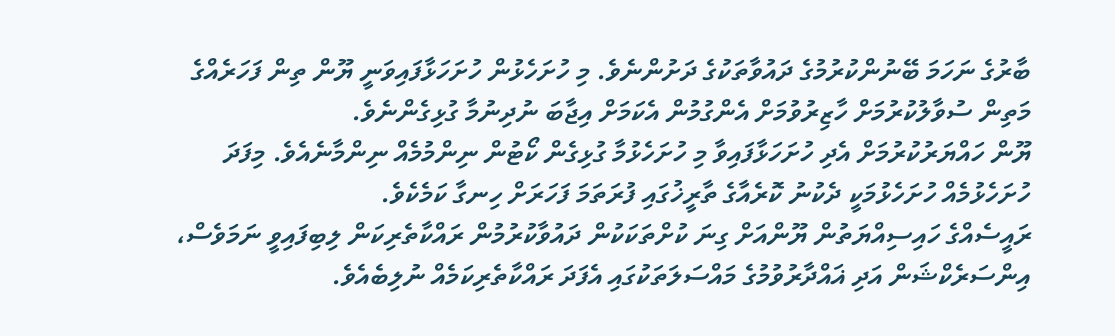ބާރުގެ ނަހަމަ ބޭނުންކުރުމުގެ ދައުވާތަކުގެ ދަށުންނެވެ. މި ހުށަހެޅުން ހުށަހަޅާފައިވަނީ ޔޫން ތިން ފަހަރެއްގެ މަތިން ސުވާލުކުރުމަށް ހާޒިރުވުމަށް އެންގުމުން އެކަމަށް އިޖާބަ ނުދިނުމާ ގުޅިގެންނެވެ.
ޔޫން ހައްޔަރުކުރުމަށް އެދި ހުށަހަޅާފައިވާ މި ހުށަހެޅުމާ ގުޅިގެން ކޯޓުން ނިންމުމެއް ނިންމާނެއެވެ. މިފަދަ ހުށަހެޅުމެއް ހުށަހެޅުމަކީ ދެކުނު ކޮރެއާގެ ތާރީޚުގައި ފުރަތަމަ ފަހަރަށް ހިނގާ ކަމެކެވެ.
ރައީސެއްގެ ހައިސިއްޔަތުން ޔޫންއަށް ގިނަ ކުށްތަކަކުން ދައުވާކުރުމުން ރައްކާތެރިކަން ލިބިފައިވީ ނަމަވެސް، އިންސަރެކްޝަން އަދި ޣައްދާރުވުމުގެ މައްސަލަތަކުގައި އެފަދަ ރައްކާތެރިކަމެއް ނުލިބެއެވެ.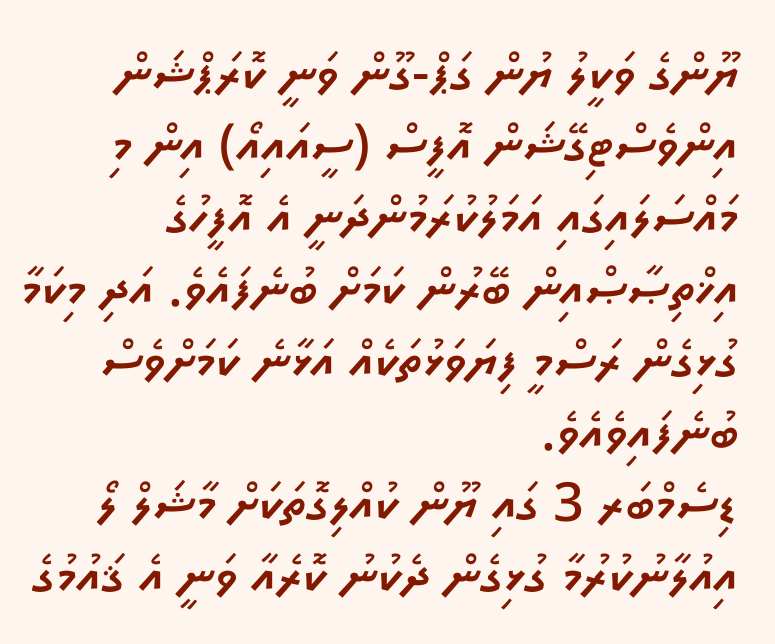ޔޫންގެ ވަކީލު ޔުން ގަޕް-ގޫން ވަނީ ކޮރަޕްޝަން އިންވެސްޓިގޭޝަން އޮފީސް (ސީއައިއޯ) އިން މި މައްސަލައިގައި އަމަލުކުރަމުންދަނީ އެ އޮފީހުގެ އިޚްތިޞާޞްއިން ބޭރުން ކަމަށް ބުނެފައެވެ. އަދި މިކަމާ ގުޅިގެން ރަސްމީ ފިޔަވަޅުތަކެއް އަޅާނެ ކަމަށްވެސް ބުނެފައިވެއެވެ.
ޑިސެމްބަރ 3 ގައި ޔޫން ކުއްލިގޮތަކަށް މާޝަލް ލޯ އިއުލާނުކުރުމާ ގުޅިގެން ދެކުނު ކޮރެއާ ވަނީ އެ ޤައުމުގެ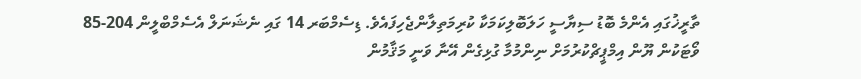ތާރީޚުގައި އެންމެ ބޮޑު ސިޔާސީ ހަލަބޮލިކަމަކާ ކުރިމަތިލާންޖެހިފައެވެ. ޑިސެމްބަރ 14 ގައި ނެޝަނަލް އެސެމްބްލީން 204-85 ވޯޓަކުން ޔޫން އިމްޕީޗްކުރުމަށް ނިންމުމާ ގުޅިގެން އޭނާ ވަނީ މަޤާމުން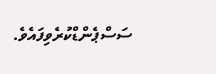ސަސްޕެންޑްކުރެވިފައެވެ.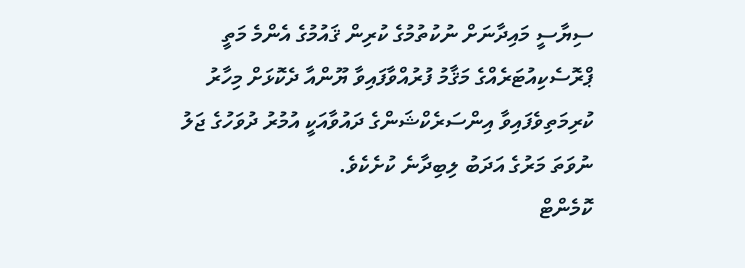ސިޔާސީ މައިދާނަށް ނުކުތުމުގެ ކުރިން ޤައުމުގެ އެންމެ މަތީ ޕްރޮސެކިއުޓަރެއްގެ މަޤާމު ފުރުއްވާފައިވާ ޔޫންއާ ދެކޮޅަށް މިހާރު ކުރިމަތިވެފައިވާ އިންސަރެކްޝަންގެ ދައުވާއަކީ އުމުރު ދުވަހުގެ ޖަލު ނުވަތަ މަރުގެ އަދަބު ލިބިދާނެ ކުށެކެވެ.
ކޮމެންޓް